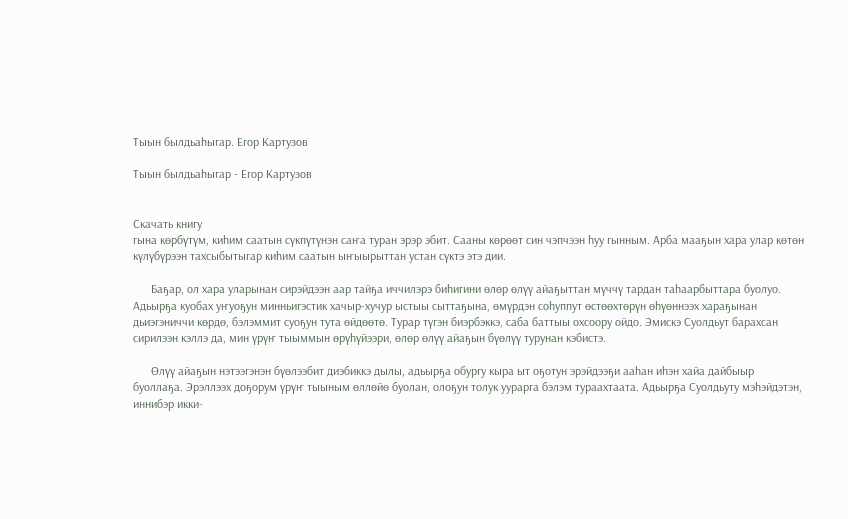Тыын былдьаһыгар. Егор Картузов

Тыын былдьаһыгар - Егор Картузов


Скачать книгу
гына көрбүтүм, киһим саатын сүкпүтүнэн саҥа туран эрэр эбит. Сааны көрөөт син чэпчээн һуу гынным. Арба мааҕын хара улар көтөн күлүбүрээн тахсыбытыгар киһим саатын ыҥыырыттан устан сүктэ этэ дии.

      Баҕар, ол хара уларынан сирэйдээн аар тайҕа иччилэрэ биһигини өлөр өлүү айаҕыттан мүччү тардан таһаарбыттара буолуо. Адьырҕа куобах уҥуоҕун минньигэстик хачыр-хучур ыстыы сыттаҕына, өмүрдэн соһуппут өстөөхтөрүн өһүөннээх хараҕынан дьиэгэниччи көрдө, бэлэммит суоҕун тута өйдөөтө. Турар түгэн биэрбэккэ, саба баттыы охсоору ойдо. Эмискэ Суолдьут барахсан сирилээн кэллэ да, мин үрүҥ тыыммын өрүһүйээри, өлөр өлүү айаҕын бүөлүү турунан кэбистэ.

      Өлүү айаҕын нэтээгэнэн бүөлээбит диэбиккэ дылы, адьырҕа обургу кыра ыт оҕотун эрэйдээҕи ааһан иһэн хайа дайбыыр буоллаҕа. Эрэллээх доҕорум үрүҥ тыыным өллөйө буолан, олоҕун толук уурарга бэлэм тураахтаата. Адьырҕа Суолдьуту мэһэйдэтэн, иннибэр икки-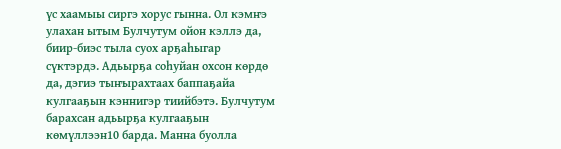үс хаамыы сиргэ хорус гынна. Ол кэмҥэ улахан ытым Булчутум ойон кэллэ да, биир-биэс тыла суох арҕаһыгар сүктэрдэ. Адьырҕа соһуйан охсон көрдө да, дэгиэ тыҥырахтаах баппаҕайа кулгааҕын кэннигэр тиийбэтэ. Булчутум барахсан адьырҕа кулгааҕын көмүллээн10 барда. Манна буолла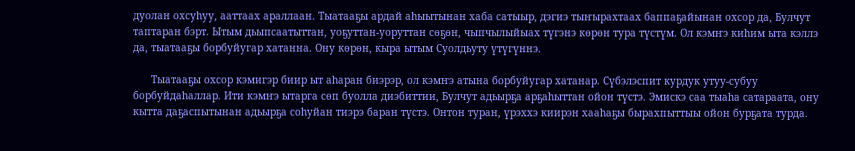дуолан охсуһуу, ааттаах араллаан. Тыатааҕы ардай аһыытынан хаба сатыыр, дэгиэ тыҥырахтаах баппаҕайынан охсор да, Булчут таптаран бэрт. Ытым дьыпсаатыттан, уоҕуттан-уоруттан сөҕөн, чыпчылыйыах түгэнэ көрөн тура түстүм. Ол кэмҥэ киһим ыта кэллэ да, тыатааҕы борбуйугар хатанна. Ону көрөн, кыра ытым Суолдьуту үтүгүннэ.

      Тыатааҕы охсор кэмигэр биир ыт аһаран биэрэр, ол кэмҥэ атына борбуйугар хатанар. Сүбэлэспит курдук утуу-субуу борбуйдаһаллар. Ити кэмҥэ ытарга сөп буолла диэбиттии, Булчут адьырҕа арҕаһыттан ойон түстэ. Эмискэ саа тыаһа сатараата, ону кытта даҕаспытынан адьырҕа соһуйан тиэрэ баран түстэ. Онтон туран, үрэххэ киирэн хааһаҕы бырахпыттыы ойон бурҕата турда.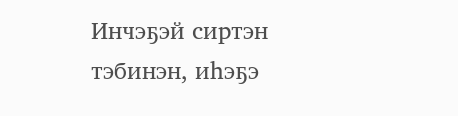Инчэҕэй сиртэн тэбинэн, иһэҕэ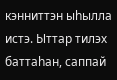кэнниттэн ыһылла истэ. Ыттар тилэх баттаһан, саппай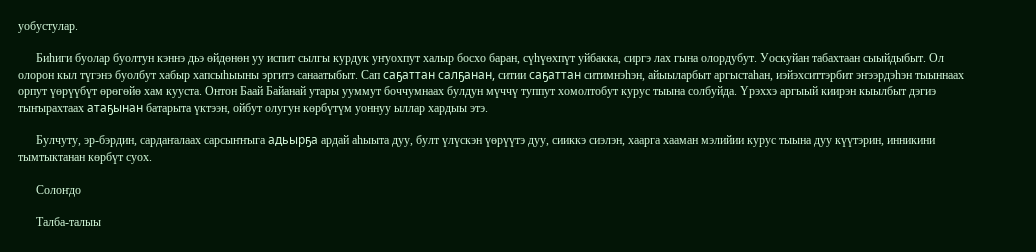уобустулар.

      Биһиги буолар буолтун кэннэ дьэ өйдөнөн уу испит сылгы курдук уҥуохпут халыр босхо баран, сүһүөхпүт уйбакка, сиргэ лах гына олордубут. Уоскуйан табахтаан сыыйдыбыт. Ол олорон кыл түгэнэ буолбут хабыр хапсыһыыны эргитэ санаатыбыт. Сап саҕаттан салҕанан, ситии саҕаттан ситимнэһэн, айыыларбыт аргыстаһан, иэйэхситтэрбит эҥээрдэһэн тыыннаах орпут үөрүүбүт өрөгөйө хам кууста. Онтон Баай Байанай утары ууммут боччумнаах булдун мүччү туппут хомолтобут курус тыына солбуйда. Үрэххэ аргыый киирэн кыылбыт дэгиэ тыҥырахтаах атаҕынан батарыта үктээн, ойбут олугун көрбүтүм уоннуу ыллар хардыы этэ.

      Булчуту, эр-бэрдин, сардаҥалаах сарсыҥҥыга адьырҕа ардай аһыыта дуу, булт үлүскэн үөрүүтэ дуу, сииккэ сиэлэн, хаарга хааман мэлийии курус тыына дуу күүтэрин, инникини тымтыктанан көрбүт суох.

      Солоҥдо

      Талба-талыы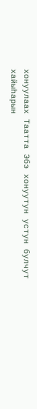хонуулаах Таатта Эбэ хонуутун устун булчут хайыһарын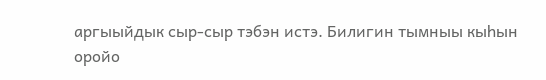аргыыйдык сыр-сыр тэбэн истэ. Билигин тымныы кыһын оройо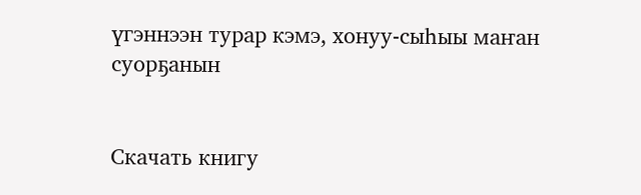үгэннээн турар кэмэ, хонуу-сыһыы маҥан суорҕанын


Скачать книгу